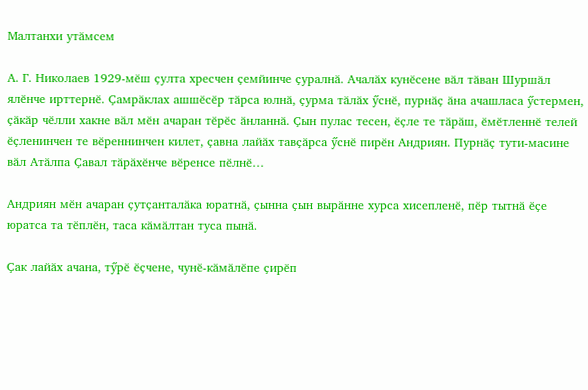Малтанхи утӑмсем

А. Г. Николаев 1929-мӗш ҫулта хресчен ҫемйинче ҫуралнӑ. Ачалӑх кунӗсене вӑл тӑван Шуршӑл ялӗнче ирттернӗ. Ҫамрӑклах ашшӗсӗр тӑрса юлнӑ, ҫурма тӑлӑх ӳснӗ, пурнӑҫ ӑна ачашласа ӳстермен, ҫӑкӑр чӗлли хакне вӑл мӗн ачаран тӗрӗс ӑнланнӑ. Ҫын пулас тесен, ӗҫле те тӑрӑш, ӗмӗтленнӗ телей ӗҫленинчен те вӗреннинчен килет, ҫавна лайӑх тавҫӑрса ӳснӗ пирӗн Андриян. Пурнӑҫ тути-масине вӑл Атӑлпа Ҫавал тӑрӑхӗнче вӗренсе пӗлнӗ…

Андриян мӗн ачаран ҫутҫанталӑка юратнӑ, ҫынна ҫын вырӑнне хурса хисепленӗ, пӗр тытнӑ ӗҫе юратса та тӗплӗн, таса кӑмӑлтан туса пынӑ.

Ҫак лайӑх ачана, тӳрӗ ӗҫчене, чунӗ-кӑмӑлӗпе ҫирӗп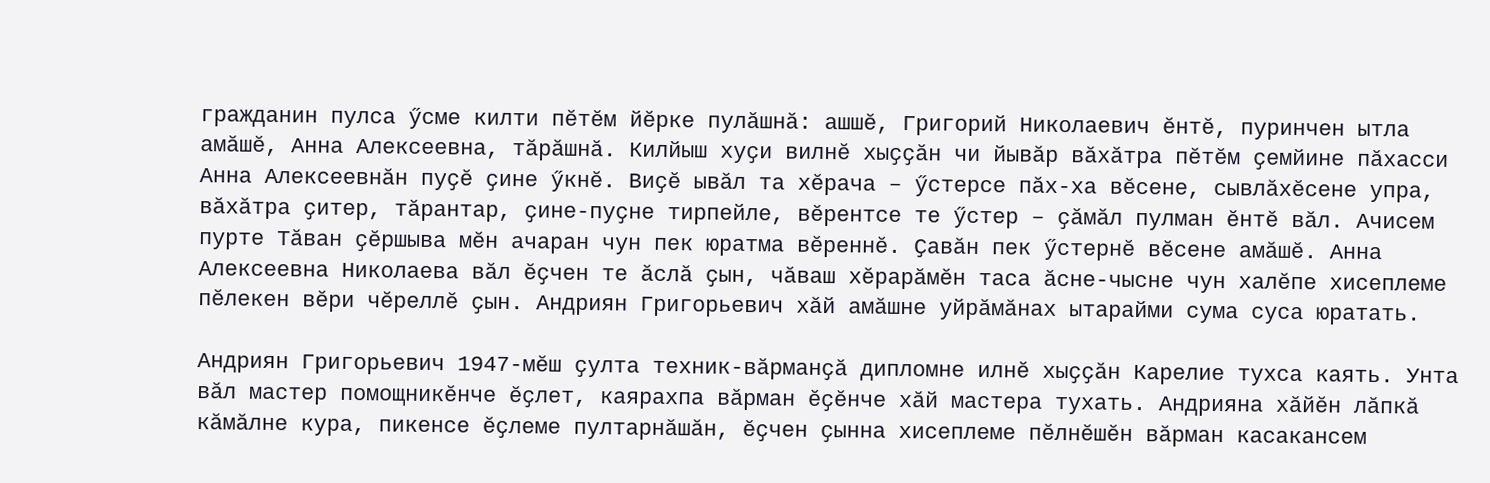гражданин пулса ӳсме килти пӗтӗм йӗрке пулӑшнӑ: ашшӗ, Григорий Николаевич ӗнтӗ, пуринчен ытла амӑшӗ, Анна Алексеевна, тӑрӑшнӑ. Килйыш хуҫи вилнӗ хыҫҫӑн чи йывӑр вӑхӑтра пӗтӗм ҫемйине пӑхасси Анна Алексеевнӑн пуҫӗ ҫине ӳкнӗ. Виҫӗ ывӑл та хӗрача – ӳстерсе пӑх-ха вӗсене, сывлӑхӗсене упра, вӑхӑтра ҫитер, тӑрантар, ҫине-пуҫне тирпейле, вӗрентсе те ӳстер – ҫӑмӑл пулман ӗнтӗ вӑл. Ачисем пурте Тӑван ҫӗршыва мӗн ачаран чун пек юратма вӗреннӗ. Ҫавӑн пек ӳстернӗ вӗсене амӑшӗ. Анна Алексеевна Николаева вӑл ӗҫчен те ӑслӑ ҫын, чӑваш хӗрарӑмӗн таса ӑсне-чысне чун халӗпе хисеплеме пӗлекен вӗри чӗреллӗ ҫын. Андриян Григорьевич хӑй амӑшне уйрӑмӑнах ытарайми сума суса юратать.

Андриян Григорьевич 1947-мӗш ҫулта техник-вӑрманҫӑ дипломне илнӗ хыҫҫӑн Карелие тухса каять. Унта вӑл мастер помощникӗнче ӗҫлет, каярахпа вӑрман ӗҫӗнче хӑй мастера тухать. Андрияна хӑйӗн лӑпкӑ кӑмӑлне кура, пикенсе ӗҫлеме пултарнӑшӑн, ӗҫчен ҫынна хисеплеме пӗлнӗшӗн вӑрман касакансем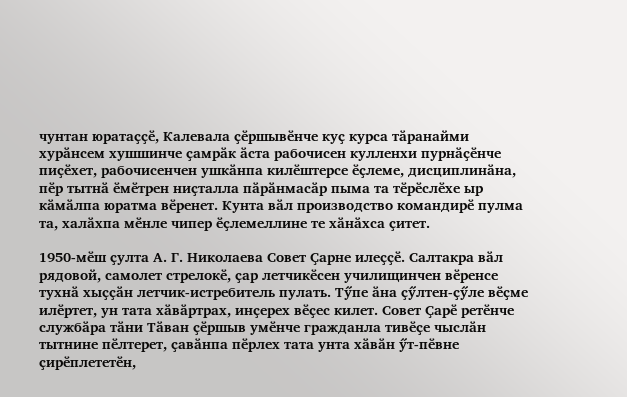чунтан юратаҫҫӗ, Калевала ҫӗршывӗнче куҫ курса тӑранайми хурӑнсем хушшинче ҫамрӑк ӑста рабочисен кулленхи пурнӑҫӗнче пиҫӗхет, рабочисенчен ушкӑнпа килӗштерсе ӗҫлеме, дисциплинӑна, пӗр тытнӑ ӗмӗтрен ниҫталла пӑрӑнмасӑр пыма та тӗрӗслӗхе ыр кӑмӑлпа юратма вӗренет. Кунта вӑл производство командирӗ пулма та, халӑхпа мӗнле чипер ӗҫлемеллине те хӑнӑхса ҫитет.

1950-мӗш ҫулта А. Г. Николаева Совет Ҫарне илеҫҫӗ. Салтакра вӑл рядовой, самолет стрелокӗ, ҫар летчикӗсен училищинчен вӗренсе тухнӑ хыҫҫӑн летчик-истребитель пулать. Тӳпе ӑна ҫӳлтен-ҫӳле вӗҫме илӗртет, ун тата хӑвӑртрах, инҫерех вӗҫес килет. Совет Ҫарӗ ретӗнче службӑра тӑни Тӑван ҫӗршыв умӗнче гражданла тивӗҫе чыслӑн тытнине пӗлтерет, ҫавӑнпа пӗрлех тата унта хӑвӑн ӳт-пӗвне ҫирӗплететӗн,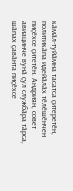кӑмӑл-туйӑмна тасатса ҫитеретӗн, политикӑпа идейӑлӑх тӗлӗшӗнчен пиҫӗхсе ҫитетӗн. Андриян, совет авиацинче вунӑ ҫул службӑра тӑрса, шӑпах ҫавӑнта пиҫӗхсе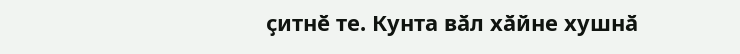ҫитнӗ те. Кунта вӑл хӑйне хушнӑ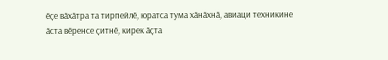ӗҫе вӑхӑтра та тирпейлӗ, юратса тума хӑнӑхнӑ, авиаци техникине ӑста вӗренсе ҫитнӗ, кирек ӑҫта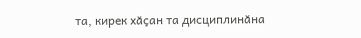та, кирек хӑҫан та дисциплинӑна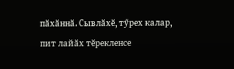пӑхӑннӑ. Сывлӑхӗ, тӳрех калар, пит лайӑх тӗрекленсе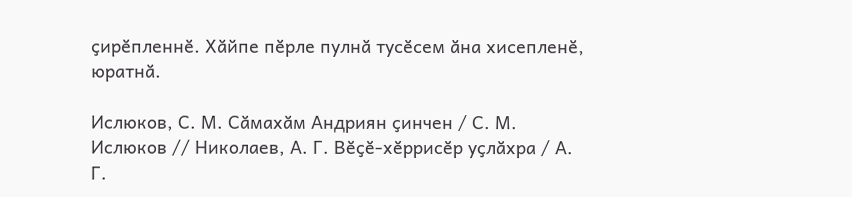ҫирӗпленнӗ. Хӑйпе пӗрле пулнӑ тусӗсем ӑна хисепленӗ, юратнӑ.

Ислюков, С. М. Сӑмахӑм Андриян ҫинчен / С. М. Ислюков // Николаев, А. Г. Вӗҫӗ-хӗррисӗр уҫлӑхра / А. Г.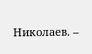Николаев. –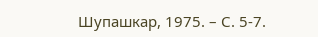Шупашкар, 1975. – С. 5-7.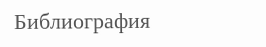Библиография